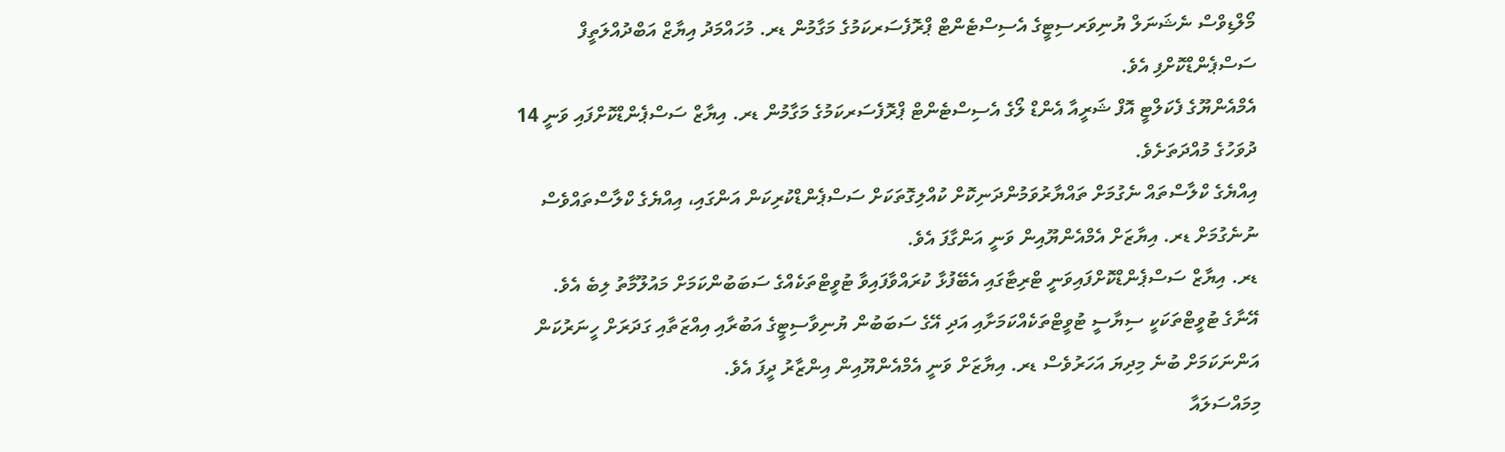މޯލްޑިވްސް ނެޝަނަލް ޔުނިވަރސިޓީގެ އެސިސްޓެންޓް ޕްރޮފެސަރކަމުގެ މަގާމުން ޑރ. މުހައްމަދު އިޔާޒް އަބްދުއްލަތީފް ސަސްޕެންޑްކޮށްފި އެވެ.
އެމްއެންޔޫގެ ފެކަލްޓީ އޮފް ޝަރީއާ އެންޑް ލޯގެ އެސިސްޓެންޓް ޕްރޮފެސަރކަމުގެ މަގާމުން ޑރ. އިޔާޒް ސަސްޕެންޑްކޮށްފައި ވަނީ 14 ދުވަހުގެ މުއްދަތަށެވެ.
އިއްޔެގެ ކްލާސްތައް ނެގުމަށް ތައްޔާރުވަމުންދަނިކޮށް ކުއްލިގޮތަކަށް ސަސްޕެންޑްކުރިކަން އަންގައި، އިއްޔެގެ ކްލާސްތައްވެސް ނުނެގުމަށް ޑރ. އިޔާޒަށް އެމްއެންޔޫއިން ވަނީ އަންގާފަ އެވެ.
ޑރ. އިޔާޒް ސަސްޕެންޑްކޮށްފައިވަނީ ޓްރިޓާގައި އެބޭފުޅާ ކުރައްވާފައިވާ ޓުވީޓްތަކެއްގެ ސަބަބުންކަމަށް މައުލޫމާތު ލިބެ އެވެ.
އޭނާގެ ޓުވީޓްތަކަކީ ސިޔާސީ ޓުވީޓްތަކެއްކަމަށާއި އަދި އޭގެ ސަބަބުން ޔުނިވާސިޓީގެ އަބުރާއި އިއްޒަތާއި ގަދަރަށް ހީނަރުކަން އަންނަކަމަށް ބުނެ މިދިޔަ އަހަރުވެސް ޑރ. އިޔާޒަށް ވަނީ އެމްއެންޔޫއިން އިންޒާރު ދީފަ އެވެ.
މިމައްސަލައާ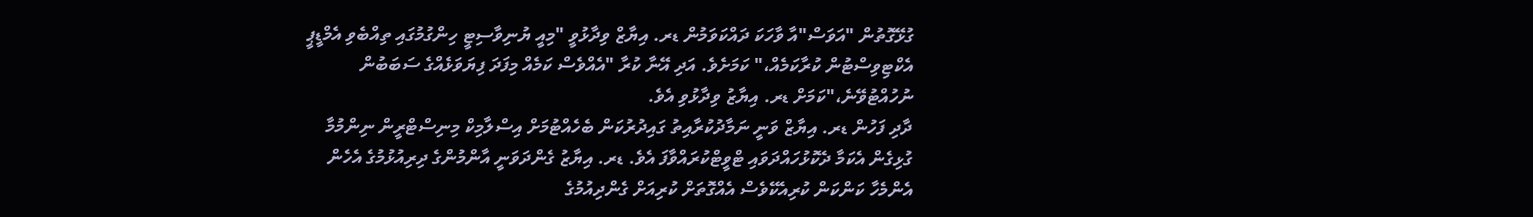ގުޅޭގޮތުން "އަވަސް"އާ ވާހަކަ ދައްކަވަމުން ޑރ. އިޔާޒް ވިދާޅުވީ "މިއީ ޔުނިވާސިޓީ ހިންގުމުގައި ތިއްބެވި އެމްޑީޕީ އެކްޓިވިސްޓުން ކުރާކަމެއް،" ކަމަށެވެ. އަދި އޭނާ ކުރާ "އެއްވެސް ކަމެއް މިފަދަ ފިޔަވަޅެއްގެ ސަބަބުން ނުހުއްޓުވޭނެ،"ކަމަށް ޑރ. އިޔާޒު ވިދާޅުވި އެވެ.
ދާދި ފަހުން ޑރ. އިޔާޒް ވަނީ ނަމާދުކުރާއިތު ގައިދުރުކަން ބެހެއްޓުމަށް އިސްލާމިކް މިނިސްޓްރީން ނިންމުމާ ގުޅިގެން އެކަމާ ދެކޮޅުހައްދަވައި ޓްވީޓްކުރައްވާފަ އެވެ. ޑރ. އިޔާޒު ގެންދަވަނީ އާންމުންގެ ދިރިއުޅުމުގެ އެހެން އެންމެހާ ކަންކަން ކުރިއެކޭވެސް އެއްގޮތަށް ކުރިއަށް ގެންދިއުމުގެ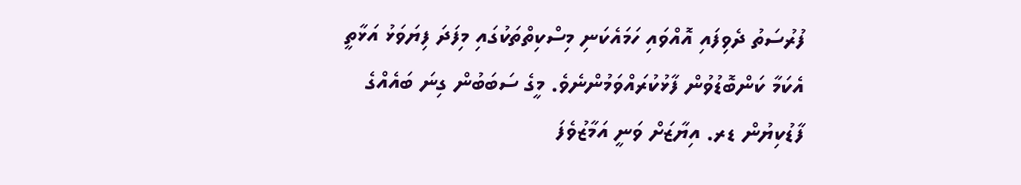ފުރުސަތު ދެވިފައި އޮއްވައި ހަމައެކަނި މިސްކިތްތަކުގައި މިފަދަ ފިޔަވަޅު އަޅާތީ އެކަމާ ކަންބޮޑުވުން ފާޅުކުރައްވަމުންނެވެ. މީގެ ސަބަބުން ގިނަ ބައެއްގެ ފާޑުކިޔުން ޑރ. އިޔާޒަށް ވަނީ އަމާޒުވެފަ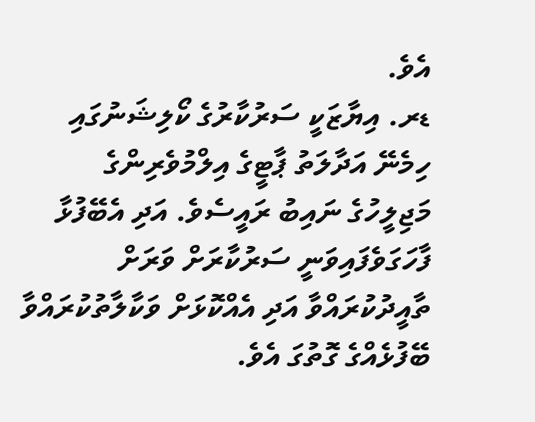އެވެ.
ޑރ. އިޔާޒަކީ ސަރުކާރުގެ ކޯލިޝަނުގައި ހިމެނޭ އަދާލަތު ޕާޓީގެ އިލްމުވެރިންގެ މަޖިލީހުގެ ނައިބު ރައީސެވެ. އަދި އެބޭފުޅާ ފާހަގަވެފައިވަނީ ސަރުކާރަށް ވަރަށް ތާއީދުކުރައްވާ އަދި އެއްކޮޅަށް ވަކާލާތުކުރައްވާ ބޭފުޅެއްގެ ގޮތުގަ އެވެ.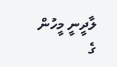ލާދީނީ މީހުން ގެ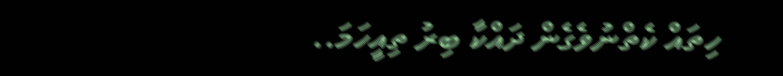ހިތައް ކެތްނުވެގެން ދައްކާ ބިރު ތިއީހަމަ..